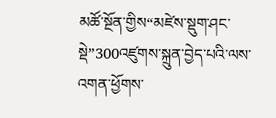མཚོ་སྔོན་གྱིས“མཛེས་སྡུག་ཤང་སྡེ”300འཛུགས་སྐྲུན་བྱེད་པའི་ལས་འགན་ཕྱོགས་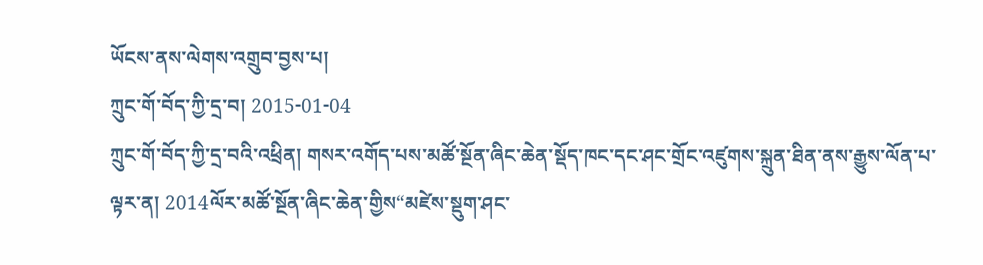ཡོངས་ནས་ལེགས་འགྲུབ་བྱས་པ།
ཀྲུང་གོ་བོད་ཀྱི་དྲ་བ། 2015-01-04
ཀྲུང་གོ་བོད་ཀྱི་དྲ་བའི་འཕྲིན། གསར་འགོད་པས་མཚོ་སྔོན་ཞིང་ཆེན་སྡོད་ཁང་དང་ཤང་གྲོང་འཛུགས་སྐྲུན་ཐིན་ནས་རྒྱུས་ལོན་པ་ལྟར་ན། 2014ལོར་མཚོ་སྔོན་ཞིང་ཆེན་གྱིས“མཛེས་སྡུག་ཤང་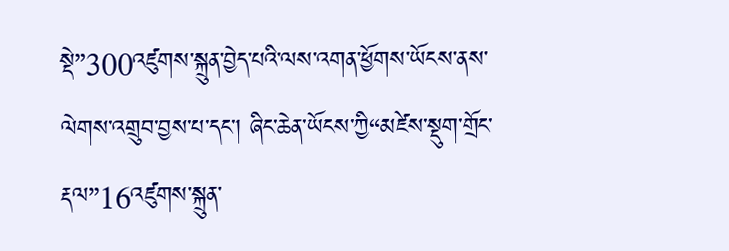སྡེ”300འཛུགས་སྐྲུན་བྱེད་པའི་ལས་འགན་ཕྱོགས་ཡོངས་ནས་ལེགས་འགྲུབ་བྱས་པ་དང་། ཞིང་ཆེན་ཡོངས་ཀྱི“མཛེས་སྡུག་གྲོང་རྡལ”16འཛུགས་སྐྲུན་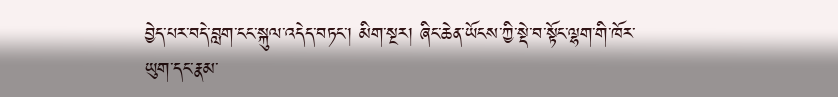བྱེད་པར་བདེ་བླག་ངང་སྐུལ་འདེད་བཏང་། མིག་སྔར། ཞིང་ཆེན་ཡོངས་ཀྱི་སྡེ་བ་སྟོང་ལྷག་གི་ཁོར་ཡུག་དང་རྣམ་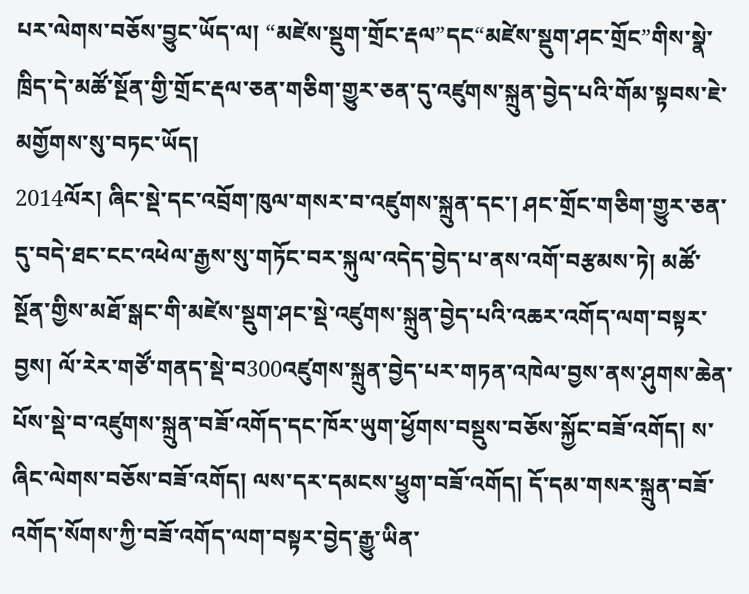པར་ལེགས་བཅོས་བྱུང་ཡོད་ལ། “མཛེས་སྡུག་གྲོང་རྡལ”དང“མཛེས་སྡུག་ཤང་གྲོང”གིས་སྣེ་ཁྲིད་དེ་མཚོ་སྔོན་གྱི་གྲོང་རྡལ་ཅན་གཅིག་གྱུར་ཅན་དུ་འཛུགས་སྐྲུན་བྱེད་པའི་གོམ་སྟབས་ཇེ་མགྱོགས་སུ་བཏང་ཡོད།
2014ལོར། ཞིང་སྡེ་དང་འབྲོག་ཁུལ་གསར་བ་འཛུགས་སྐྲུན་དང་། ཤང་གྲོང་གཅིག་གྱུར་ཅན་དུ་བདེ་ཐང་ངང་འཕེལ་རྒྱས་སུ་གཏོང་བར་སྐུལ་འདེད་བྱེད་པ་ནས་འགོ་བརྩམས་ཏེ། མཚོ་སྔོན་གྱིས་མཐོ་སྒང་གི་མཛེས་སྡུག་ཤང་སྡེ་འཛུགས་སྐྲུན་བྱེད་པའི་འཆར་འགོད་ལག་བསྟར་བྱས། ལོ་རེར་གཙོ་གནད་སྡེ་བ300འཛུགས་སྐྲུན་བྱེད་པར་གཏན་འཁེལ་བྱས་ནས་ཤུགས་ཆེན་པོས་སྡེ་བ་འཛུགས་སྐྲུན་བཟོ་འགོད་དང་ཁོར་ཡུག་ཕྱོགས་བསྡུས་བཅོས་སྐྱོང་བཟོ་འགོད། ས་ཞིང་ལེགས་བཅོས་བཟོ་འགོད། ལས་དར་དམངས་ཕྱུག་བཟོ་འགོད། དོ་དམ་གསར་སྐྲུན་བཟོ་འགོད་སོགས་ཀྱི་བཟོ་འགོད་ལག་བསྟར་བྱེད་རྒྱུ་ཡིན་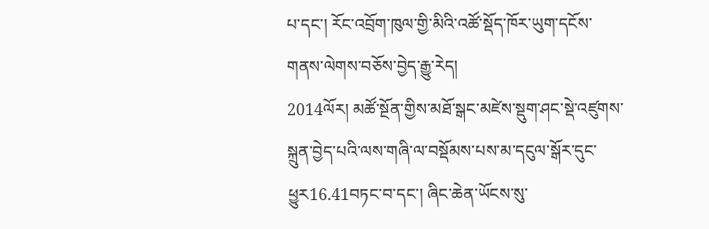པ་དང་། རོང་འབྲོག་ཁུལ་གྱི་མིའི་འཚོ་སྡོད་ཁོར་ཡུག་དངོས་གནས་ལེགས་བཅོས་བྱེད་རྒྱུ་རེད།
2014ལོར། མཚོ་སྔོན་གྱིས་མཐོ་སྒང་མཛེས་སྡུག་ཤང་སྡེ་འཛུགས་སྐྲུན་བྱེད་པའི་ལས་གཞི་ལ་བསྡོམས་པས་མ་དངུལ་སྒོར་དུང་ཕྱུར16.41བཏང་བ་དང་། ཞིང་ཆེན་ཡོངས་སུ་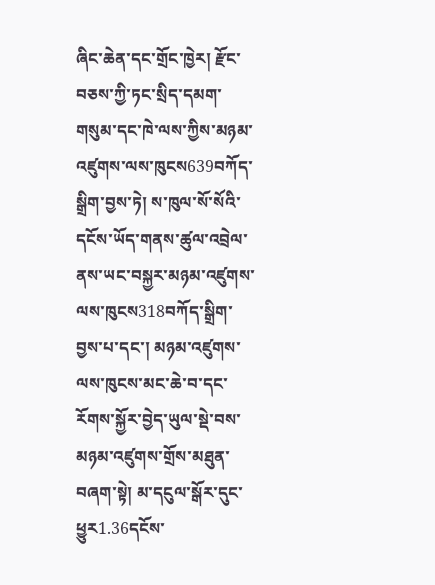ཞིང་ཆེན་དང་གྲོང་ཁྱེར། རྫོང་བཅས་ཀྱི་ཏང་སྲིད་དམག་གསུམ་དང་ཁེ་ལས་ཀྱིས་མཉམ་འཛུགས་ལས་ཁུངས639བཀོད་སྒྲིག་བྱས་ཏེ། ས་ཁུལ་སོ་སོའི་དངོས་ཡོད་གནས་ཚུལ་འབྲེལ་ནས་ཡང་བསྐྱར་མཉམ་འཛུགས་ལས་ཁུངས318བཀོད་སྒྲིག་བྱས་པ་དང་། མཉམ་འཛུགས་ལས་ཁུངས་མང་ཆེ་བ་དང་རོགས་སྐྱོར་བྱེད་ཡུལ་སྡེ་བས་མཉམ་འཛུགས་གྲོས་མཐུན་བཞག་སྟེ། མ་དངུལ་སྒོར་དུང་ཕྱུར1.36དངོས་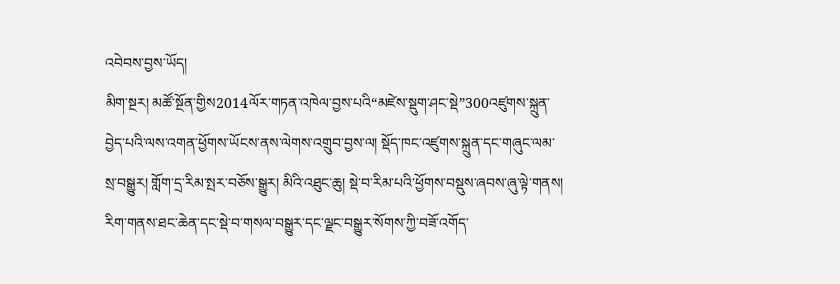འབེབས་བྱས་ཡོད།
མིག་སྔར། མཚོ་སྔོན་གྱིས2014ལོར་གཏན་འཁེལ་བྱས་པའི“མཛེས་སྡུག་ཤང་སྡེ”300འཛུགས་སྐྲུན་བྱེད་པའི་ལས་འགན་ཕྱོགས་ཡོངས་ནས་ལེགས་འགྲུབ་བྱས་ལ། སྡོད་ཁང་འཛུགས་སྐྲུན་དང་གཞུང་ལམ་སྲ་བསྒྱུར། གློག་དྲ་རིམ་སྤར་བཅོས་སྒྱུར། མིའི་འཐུང་ཆུ། སྡེ་བ་རིམ་པའི་ཕྱོགས་བསྡུས་ཞབས་ཞུ་ལྟེ་གནས། རིག་གནས་ཐང་ཆེན་དང་སྡེ་བ་གསལ་བསྒྱུར་དང་ལྗང་བསྒྱུར་སོགས་ཀྱི་བཟོ་འགོད་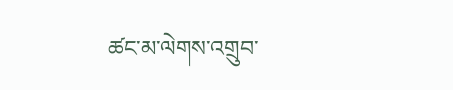ཚང་མ་ལེགས་འགྲུབ་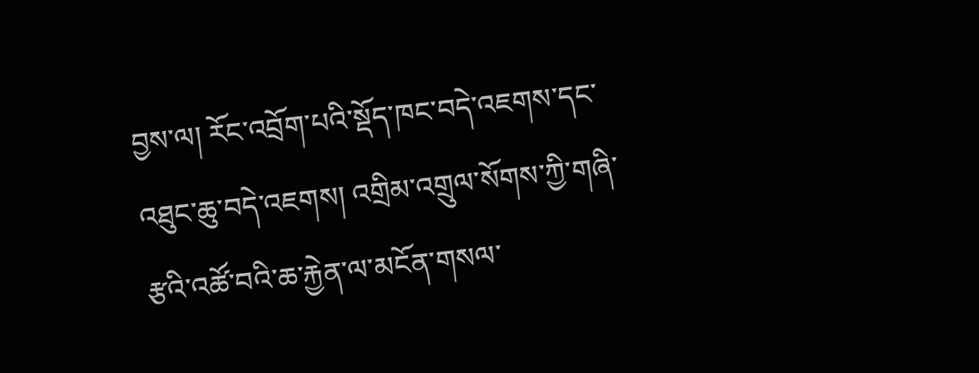བྱས་ལ། རོང་འབྲོག་པའི་སྡོད་ཁང་བདེ་འཇགས་དང་འཐུང་ཆུ་བདེ་འཇགས། འགྲིམ་འགྲུལ་སོགས་ཀྱི་གཞི་རྩའི་འཚོ་བའི་ཆ་རྐྱེན་ལ་མངོན་གསལ་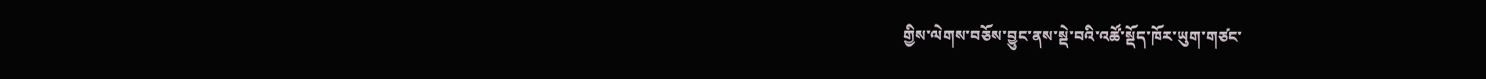གྱིས་ལེགས་བཅོས་བྱུང་ནས་སྡེ་བའི་འཚོ་སྡོད་ཁོར་ཡུག་གཙང་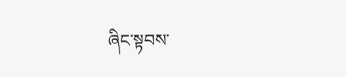ཞིང་སྟབས་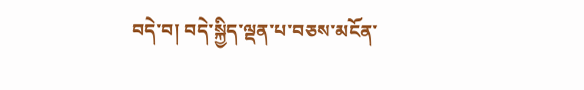བདེ་བ། བདེ་སྐྱིད་ལྡན་པ་བཅས་མངོན་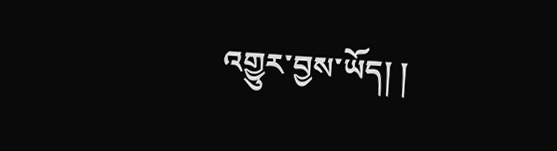འགྱུར་བྱས་ཡོད། །